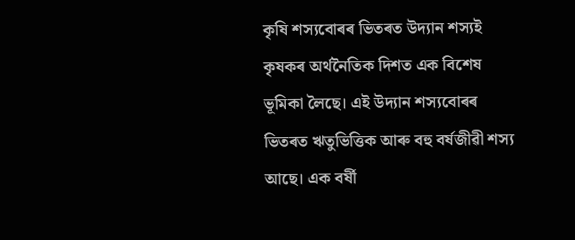কৃষি শস্যবোৰৰ ভিতৰত উদ্যান শস্যই কৃষকৰ অর্থনৈতিক দিশত এক বিশেষ ভূমিকা লৈছে। এই উদ্যান শস্যবোৰৰ ভিতৰত ঋতুভিত্তিক আৰু বহু বর্ষজীৱী শস্য আছে। এক বৰ্ষী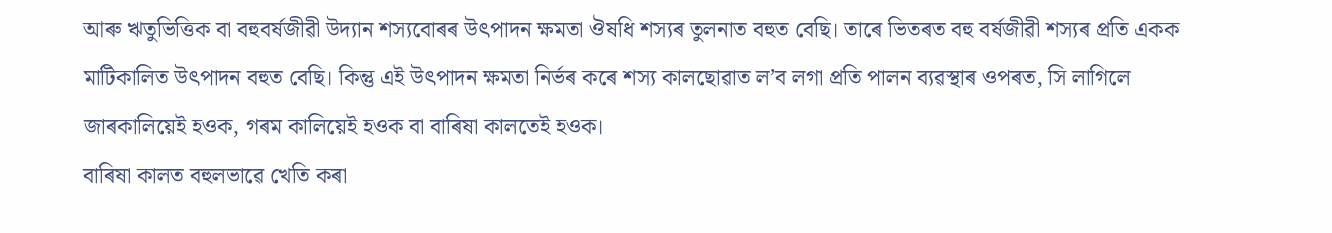আৰু ঋতুভিত্তিক বা বহুবর্ষজীৱী উদ্যান শস্যবোৰৰ উৎপাদন ক্ষমতা ঔষধি শস্যৰ তুলনাত বহুত বেছি। তাৰে ভিতৰত বহু বর্ষজীৱী শস্যৰ প্রতি একক মাটিকালিত উৎপাদন বহুত বেছি। কিন্তু এই উৎপাদন ক্ষমতা নিৰ্ভৰ কৰে শস্য কালছোৱাত ল’ব লগা প্রতি পালন ব্যৱস্থাৰ ওপৰত, সি লাগিলে জাৰকালিয়েই হওক, গৰম কালিয়েই হওক বা বাৰিষা কালতেই হওক।
বাৰিষা কালত বহুলভাৱে খেতি কৰা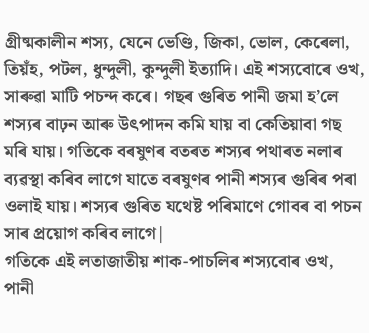গ্ৰীষ্মকালীন শস্য, যেনে ভেণ্ডি, জিকা, ভোল, কেৰেলা, তিয়ঁহ, পটল, ধুন্দুলী, কুন্দুলী ইত্যাদি। এই শস্যবোৰে ওখ, সাৰুৱা মাটি পচন্দ কৰে। গছৰ গুৰিত পানী জমা হ’লে শস্যৰ বাঢ়ন আৰু উৎপাদন কমি যায় বা কেতিয়াবা গছ মৰি যায়। গতিকে বৰষুণৰ বতৰত শস্যৰ পথাৰত নলাৰ ব্যৱস্থা কৰিব লাগে যাতে বৰষুণৰ পানী শস্যৰ গুৰিৰ পৰা ওলাই যায়। শস্যৰ গুৰিত যথেষ্ট পৰিমাণে গোবৰ বা পচন সাৰ প্রয়োগ কৰিব লাগে|
গতিকে এই লতাজাতীয় শাক-পাচলিৰ শস্যবোৰ ওখ, পানী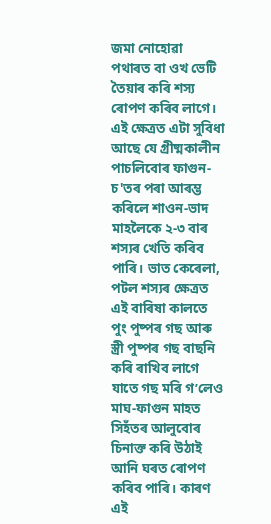জমা নোহোৱা পথাৰত বা ওখ ভেটি তৈয়াৰ কৰি শস্য ৰোপণ কৰিব লাগে। এই ক্ষেত্ৰত এটা সুবিধা আছে যে গ্রীষ্মকালীন পাচলিবোৰ ফাগুন-চ'তৰ পৰা আৰম্ভ কৰিলে শাওন-ভাদ মাহলৈকে ২-৩ বাৰ শস্যৰ খেতি কৰিব পাৰি। ভাত কেৰেলা, পটল শস্যৰ ক্ষেত্ৰত এই বাৰিষা কালতে পুং পুষ্পৰ গছ আৰু স্ত্রী পুষ্পৰ গছ বাছনি কৰি ৰাখিব লাগে যাতে গছ মৰি গ’লেও মাঘ-ফাগুন মাহত সিহঁতৰ আলুবোৰ চিনাক্ত কৰি উঠাই আনি ঘৰত ৰোপণ কৰিব পাৰি। কাৰণ এই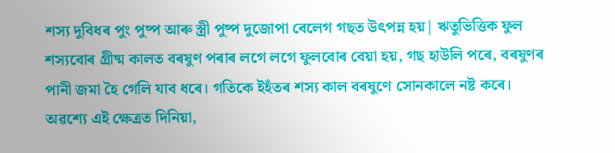শস্য দুবিধৰ পুং পুষ্প আৰু স্ত্রী পুষ্প দুজোপা বেলেগ গছত উৎপন্ন হয়| ঋতুভিত্তিক ফুল শস্যবোৰ গ্ৰীষ্ম কালত বৰষুণ পৰাৰ লগে লগে ফুলবোৰ বেয়া হয়, গছ হাউলি পৰে, বৰষুণৰ পানী জমা হৈ গেলি যাব ধৰে। গতিকে ইহঁতৰ শস্য কাল বৰষুণে সোনকালে নষ্ট কৰে। অৱশ্যে এই ক্ষেত্ৰত দিনিয়া,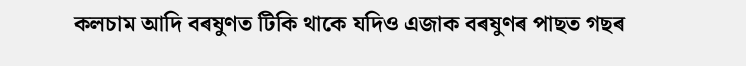কলচাম আদি বৰষুণত টিকি থাকে যদিও এজাক বৰষুণৰ পাছত গছৰ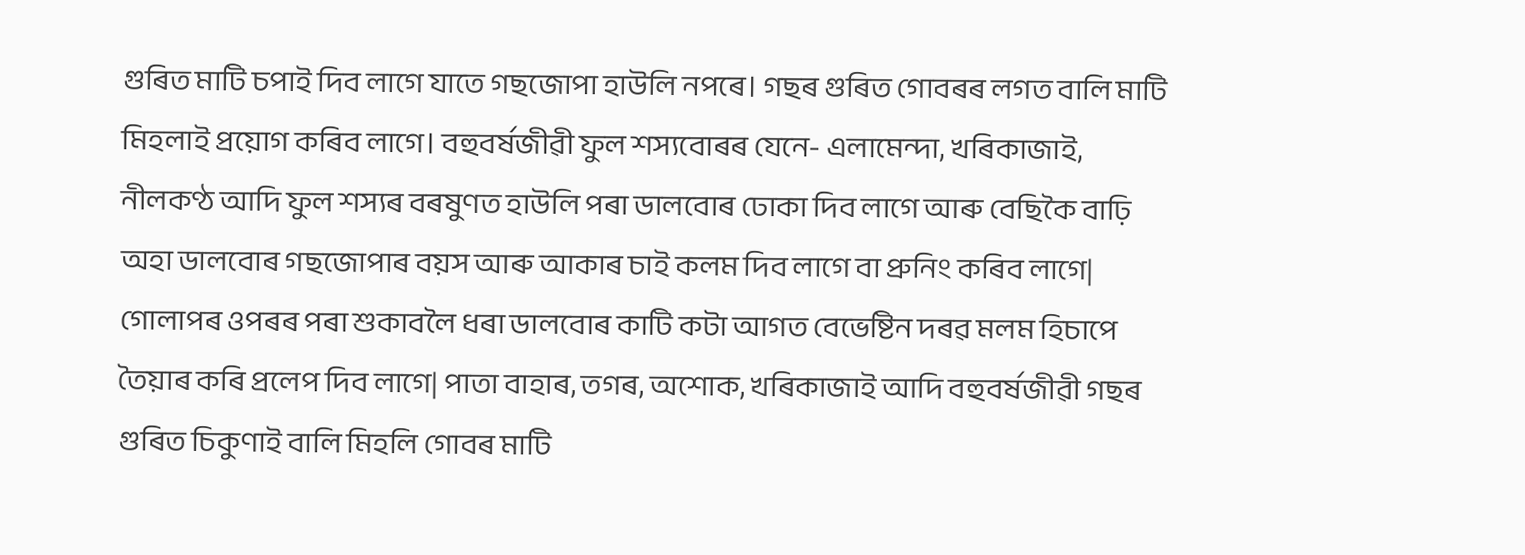গুৰিত মাটি চপাই দিব লাগে যাতে গছজোপা হাউলি নপৰে। গছৰ গুৰিত গোবৰৰ লগত বালি মাটি মিহলাই প্রয়োগ কৰিব লাগে। বহুবর্ষজীৱী ফুল শস্যবোৰৰ যেনে- এলামেন্দা, খৰিকাজাই, নীলকণ্ঠ আদি ফুল শস্যৰ বৰষুণত হাউলি পৰা ডালবোৰ ঢোকা দিব লাগে আৰু বেছিকৈ বাঢ়ি অহা ডালবোৰ গছজোপাৰ বয়স আৰু আকাৰ চাই কলম দিব লাগে বা প্ৰুনিং কৰিব লাগে| গোলাপৰ ওপৰৰ পৰা শুকাবলৈ ধৰা ডালবোৰ কাটি কটা আগত বেভেষ্টিন দৰৱ মলম হিচাপে তৈয়াৰ কৰি প্ৰলেপ দিব লাগে| পাতা বাহাৰ, তগৰ, অশোক, খৰিকাজাই আদি বহুবর্ষজীৱী গছৰ গুৰিত চিকুণাই বালি মিহলি গোবৰ মাটি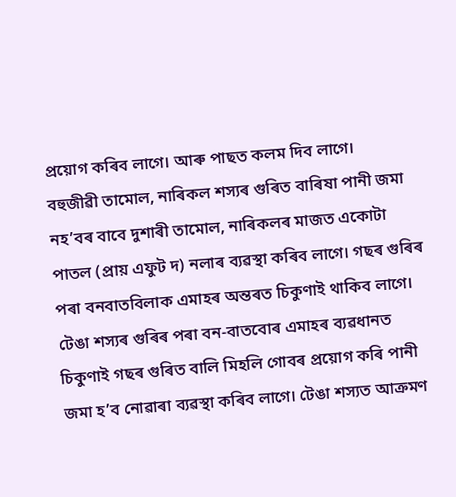প্রয়োগ কৰিব লাগে। আৰু পাছত কলম দিব লাগে।
বহুজীৱী তামোল, নাৰিকল শস্যৰ গুৰিত বাৰিষা পানী জমা নহ’বৰ বাবে দুশাৰী তামোল, নাৰিকলৰ মাজত একোটা পাতল (প্রায় এফুট দ) নলাৰ ব্যৱস্থা কৰিব লাগে। গছৰ গুৰিৰ পৰা বনবাতবিলাক এমাহৰ অন্তৰত চিকুণাই থাকিব লাগে। টেঙা শস্যৰ গুৰিৰ পৰা বন-বাতবোৰ এমাহৰ ব্যৱধানত চিকুণাই গছৰ গুৰিত বালি মিহলি গোবৰ প্ৰয়োগ কৰি পানী জমা হ’ব নোৱাৰা ব্যৱস্থা কৰিব লাগে। টেঙা শস্যত আক্রমণ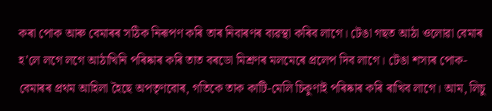কৰা পোক আৰু বেমাৰৰ সঠিক নিৰূপণ কৰি তাৰ নিবাৰণৰ ব্যৱস্থা কৰিব লাগে। টেঙা গছত আঠা ওলোৱা বেমাৰ হ’লে লগে লগে আঠাখিনি পৰিষ্কাৰ কৰি তাত বৰডো মিশ্রণৰ মলমেৰে প্রলেপ দিব লাগে। টেঙা শস্যৰ পোক-বেমাৰৰ প্ৰথম আহিলা হৈছে অপতৃণবোৰ, গতিকে তাক কাটি-মেলি চিকুণাই পৰিষ্কাৰ কৰি ৰাখিব লাগে। আম, লিচু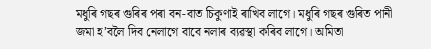মধুৰি গছৰ গুৰিৰ পৰা বন-বাত চিকুণাই ৰাখিব লাগে। মধুৰি গছৰ গুৰিত পানী জমা হ’বলৈ দিব নেলাগে বাবে নলাৰ ব্যৱস্থা কৰিব লাগে। অমিতা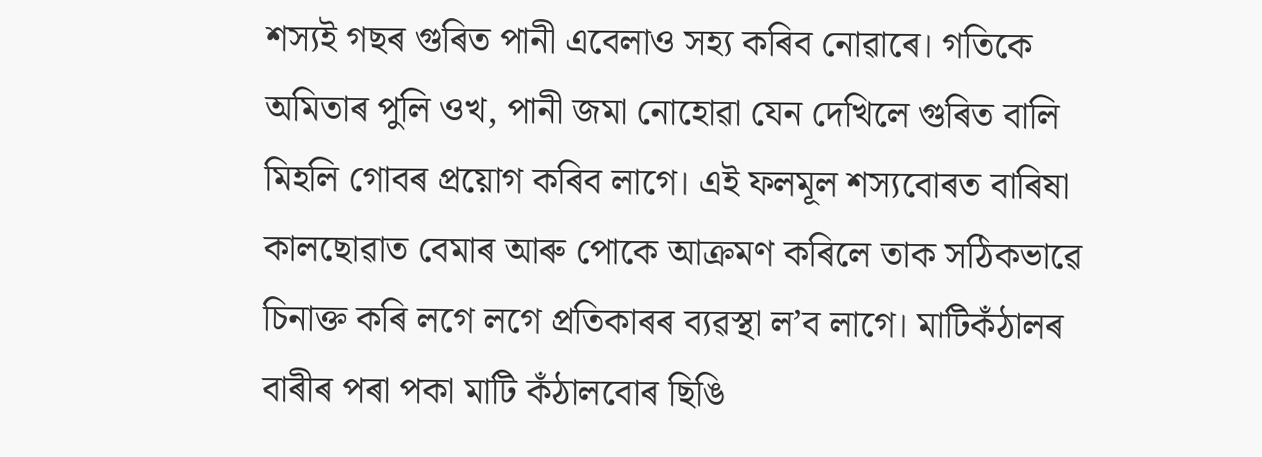শস্যই গছৰ গুৰিত পানী এবেলাও সহ্য কৰিব নোৱাৰে। গতিকে অমিতাৰ পুলি ওখ, পানী জমা নোহোৱা যেন দেখিলে গুৰিত বালি মিহলি গোবৰ প্ৰয়োগ কৰিব লাগে। এই ফলমূল শস্যবোৰত বাৰিষা কালছোৱাত বেমাৰ আৰু পোকে আক্রমণ কৰিলে তাক সঠিকভাৱে চিনাক্ত কৰি লগে লগে প্রতিকাৰৰ ব্যৱস্থা ল’ব লাগে। মাটিকঁঠালৰ বাৰীৰ পৰা পকা মাটি কঁঠালবোৰ ছিঙি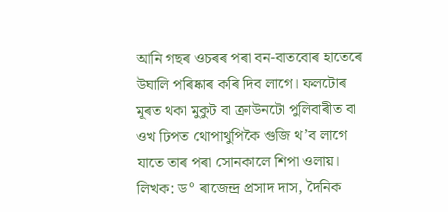আনি গছৰ ওচৰৰ পৰা বন-বাতবোৰ হাতেৰে উঘালি পৰিষ্কাৰ কৰি দিব লাগে। ফলটোৰ মূৰত থকা মুকুট বা ক্ৰাউনটো পুলিবাৰীত বা ওখ ঢিপত থোপাথুপিকৈ গুজি থ’ব লাগে যাতে তাৰ পৰা সোনকালে শিপা ওলায়।
লিখক: ড° ৰাজেন্দ্ৰ প্ৰসাদ দাস, দৈনিক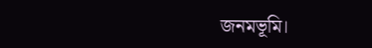জনমভূমি।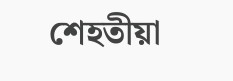শেহতীয়া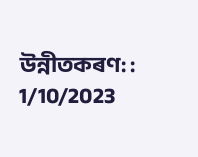উন্নীতকৰণ: : 1/10/2023